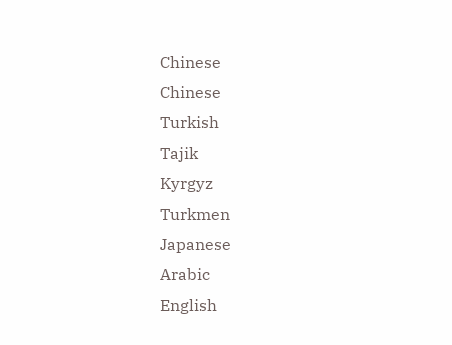Chinese
Chinese
Turkish
Tajik
Kyrgyz
Turkmen
Japanese
Arabic
English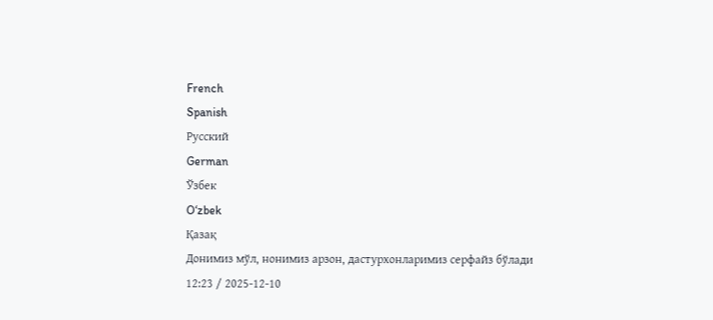French
Spanish
Русский
German
Ўзбек
Oʻzbek
Қазақ
Донимиз мўл, нонимиз арзон, дастурхонларимиз серфайз бўлади
12:23 / 2025-12-10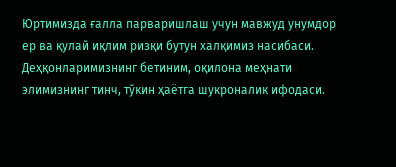Юртимизда ғалла парваришлаш учун мавжуд унумдор ер ва қулай иқлим ризқи бутун халқимиз насибаси. Деҳқонларимизнинг бетиним, оқилона меҳнати элимизнинг тинч, тўкин ҳаётга шукроналик ифодаси.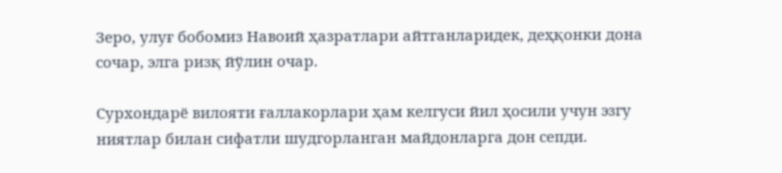Зеро, улуғ бобомиз Навоий ҳазратлари айтганларидек, деҳқонки дона сочар, элга ризқ йўлин очар.

Сурхондарё вилояти ғаллакорлари ҳам келгуси йил ҳосили учун эзгу ниятлар билан сифатли шудгорланган майдонларга дон сепди.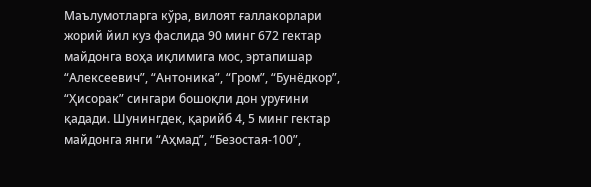Маълумотларга кўра, вилоят ғаллакорлари жорий йил куз фаслида 90 минг 672 гектар майдонга воҳа иқлимига мос, эртапишар “Алексеевич”, “Антоника”, “Гром”, “Бунёдкор”, “Ҳисорак” сингари бошоқли дон уруғини қадади. Шунингдек, қарийб 4, 5 минг гектар майдонга янги “Аҳмад”, “Безостая-100”,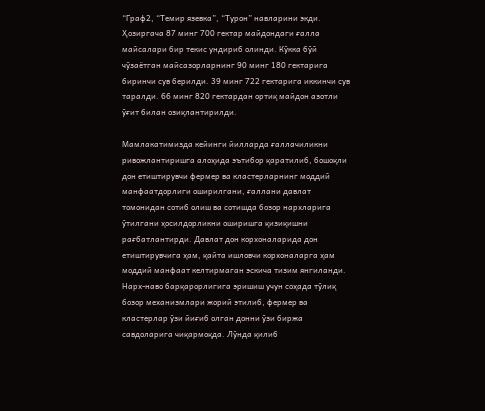“Граф2, “Темир язевка”, “Турон” навларини экди. Ҳозиргача 87 минг 700 гектар майдондаги ғалла майсалари бир текис ундириб олинди. Кўкка бўй чўзаётган майсазорларнинг 90 минг 180 гектарига биринчи сув берилди. 39 минг 722 гектарига иккинчи сув таралди. 66 минг 820 гектардан ортиқ майдон азотли ўғит билан озиқлантирилди.

Мамлакатимизда кейинги йилларда ғаллачиликни ривожлантиришга алоҳида эътибор қаратилиб, бошоқли дон етиштирувчи фермер ва кластерларнинг моддий манфаатдорлиги оширилгани, ғаллани давлат томонидан сотиб олиш ва сотишда бозор нархларига ўтилгани ҳосилдорликни оширишга қизиқишни рағбатлантирди. Давлат дон корхоналарида дон етиштирувчига ҳам, қайта ишловчи корхоналарга ҳам моддий манфаат келтирмаган эскича тизим янгиланди. Нарх-наво барқарорлигига эришиш учун соҳада тўлиқ бозор механизмлари жорий этилиб, фермер ва кластерлар ўзи йиғиб олган донни ўзи биржа савдоларига чиқармоқда. Лўнда қилиб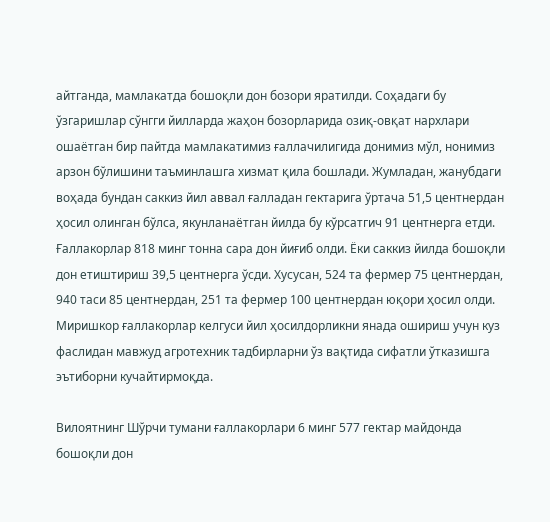айтганда, мамлакатда бошоқли дон бозори яратилди. Соҳадаги бу ўзгаришлар сўнгги йилларда жаҳон бозорларида озиқ-овқат нархлари ошаётган бир пайтда мамлакатимиз ғаллачилигида донимиз мўл, нонимиз арзон бўлишини таъминлашга хизмат қила бошлади. Жумладан, жанубдаги воҳада бундан саккиз йил аввал ғалладан гектарига ўртача 51,5 центнердан ҳосил олинган бўлса, якунланаётган йилда бу кўрсатгич 91 центнерга етди. Ғаллакорлар 818 минг тонна сара дон йиғиб олди. Ёки саккиз йилда бошоқли дон етиштириш 39,5 центнерга ўсди. Хусусан, 524 та фермер 75 центнердан, 940 таси 85 центнердан, 251 та фермер 100 центнердан юқори ҳосил олди. Миришкор ғаллакорлар келгуси йил ҳосилдорликни янада ошириш учун куз фаслидан мавжуд агротехник тадбирларни ўз вақтида сифатли ўтказишга эътиборни кучайтирмоқда.

Вилоятнинг Шўрчи тумани ғаллакорлари 6 минг 577 гектар майдонда бошоқли дон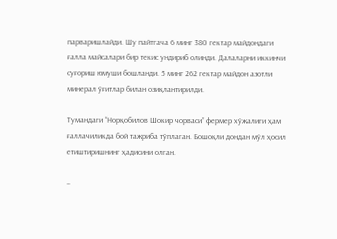парваришлайди. Шу пайтгача 6 минг 380 гектар майдондаги ғалла майсалари бир текис ундириб олинди. Далаларни иккинчи суғориш юмуши бошланди. 5 минг 262 гектар майдон азотли минерал ўғитлар билан озиқлантирилди.

Тумандаги “Норқобилов Шокир чорваси” фермер хўжалиги ҳам ғаллачиликда бой тажриба тўплаган. Бошоқли дондан мўл ҳосил етиштиришнинг ҳадисини олган.

–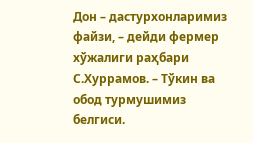Дон – дастурхонларимиз файзи, – дейди фермер хўжалиги раҳбари С.Хуррамов. – Тўкин ва обод турмушимиз белгиси.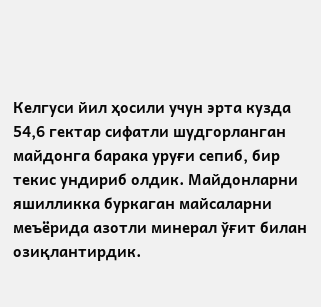Келгуси йил ҳосили учун эрта кузда 54,6 гектар сифатли шудгорланган майдонга барака уруғи сепиб, бир текис ундириб олдик. Майдонларни яшилликка буркаган майсаларни меъёрида азотли минерал ўғит билан озиқлантирдик.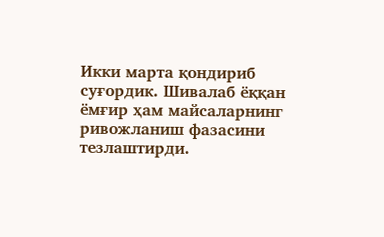Икки марта қондириб суғордик. Шивалаб ёққан ёмғир ҳам майсаларнинг ривожланиш фазасини тезлаштирди.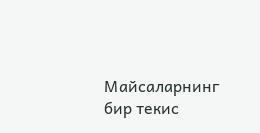Майсаларнинг бир текис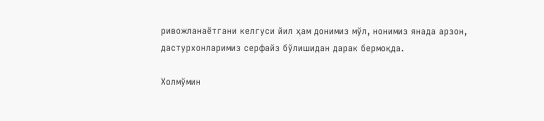ривожланаётгани келгуси йил ҳам донимиз мўл, нонимиз янада арзон, дастурхонларимиз серфайз бўлишидан дарак бермоқда.

Холмўмин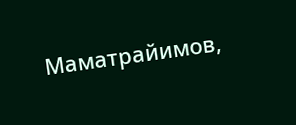Маматрайимов,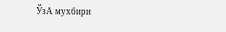ЎзА мухбири